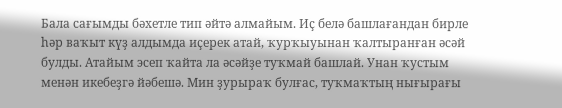Бала сағымды бәхетле тип әйтә алмайым. Иҫ белә башлағандан бирле һәр ваҡыт күҙ алдымда иҫерек атай, ҡурҡыуынан ҡалтыранған әсәй булды. Атайым эсеп ҡайта ла әсәйҙе туҡмай башлай. Унан ҡустым менән икебеҙгә йәбешә. Мин ҙурыраҡ булғас, туҡмаҡтың нығырағы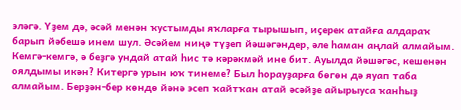эләгә. Үҙем дә, әсәй менән ҡустымды яҡларға тырышып, иҫерек атайға алдараҡ барып йәбешә инем шул. Әсәйем ниңә түҙеп йәшәгәндер, әле һаман аңлай алмайым. Кемгә-кемгә, ә беҙгә ундай атай һис тә кәрәкмәй ине бит. Ауылда йәшәгәс, кешенән оялдымы икән? Китергә урын юҡ тинеме? Был һорауҙарға бөгөн дә яуап таба алмайым. Берҙән-бер көндө йәнә эсеп ҡайтҡан атай әсәйҙе айырыуса ҡанһыҙ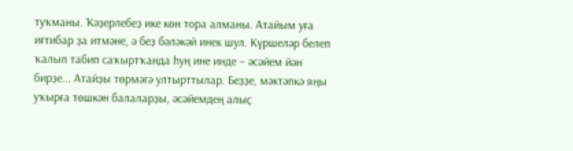туҡманы. Ҡәҙерлебеҙ ике көн тора алманы. Атайым уға иғтибар ҙа итмәне, ә беҙ бәләкәй инек шул. Күршеләр белеп ҡалып табип саҡыртҡанда һуң ине инде – әсәйем йән бирҙе... Атайҙы төрмәгә ултырттылар. Беҙҙе, мәктәпкә яңы уҡырға төшкән балаларҙы, әсәйемдең алыҫ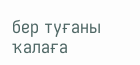бер туғаны ҡалаға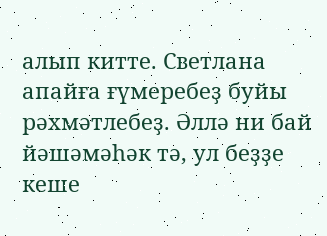алып китте. Светлана апайға ғүмеребеҙ буйы рәхмәтлебеҙ. Әллә ни бай йәшәмәһәк тә, ул беҙҙе кеше